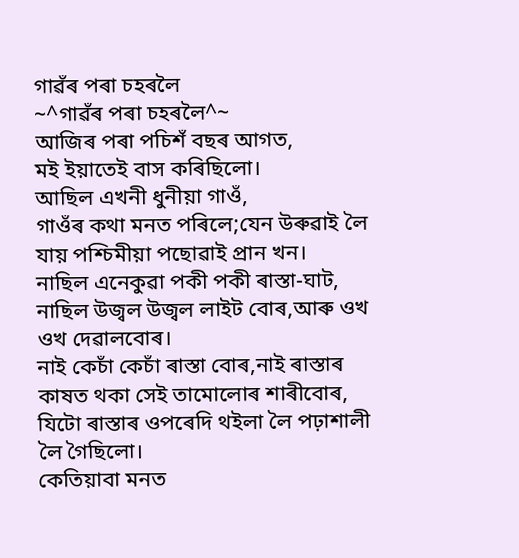গাৱঁৰ পৰা চহৰলৈ
~^গাৱঁৰ পৰা চহৰলৈ^~
আজিৰ পৰা পচিশঁ বছৰ আগত,
মই ইয়াতেই বাস কৰিছিলো।
আছিল এখনী ধুনীয়া গাওঁ,
গাওঁৰ কথা মনত পৰিলে;যেন উৰুৱাই লৈ যায় পশ্চিমীয়া পছোৱাই প্ৰান খন।
নাছিল এনেকুৱা পকী পকী ৰাস্তা-ঘাট,
নাছিল উজ্বল উজ্বল লাইট বোৰ,আৰু ওখ ওখ দেৱালবোৰ।
নাই কেচাঁ কেচাঁ ৰাস্তা বোৰ,নাই ৰাস্তাৰ কাষত থকা সেই তামোলোৰ শাৰীবোৰ,
যিটো ৰাস্তাৰ ওপৰেদি থইলা লৈ পঢ়াশালী লৈ গৈছিলো।
কেতিয়াবা মনত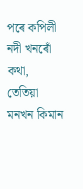পৰে কপিলী নদী খনৰোঁ কথা,
তেতিয়া মনখন কিমান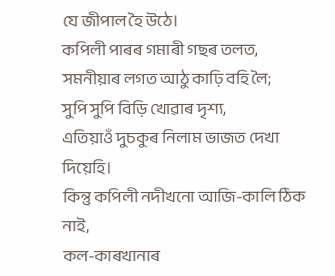যে জীপাল হৈ উঠে।
কপিলী পাৰৰ গমাৰী গছৰ তলত,
সমনীয়াৰ লগত আঠু কাঢ়ি বহি লৈ;
সুপি সুপি বিড়ি খোৱাৰ দৃশ্য,
এতিয়াওঁ দুচকুৰ নিলাম ভাজত দেখা দিয়েহি।
কিন্তু কপিলী নদীখনো আজি-কালি ঠিক নাই,
কল-কাৰখানাৰ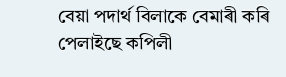বেয়া পদাৰ্থ বিলাকে বেমাৰী কৰি পেলাইছে কপিলী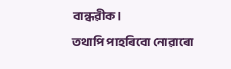বান্ধৱীক।
তথাপি পাহৰিবো নোৱাৰো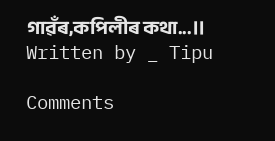গাৱঁৰ,কপিলীৰ কথা...॥
Written by _ Tipu

Comments